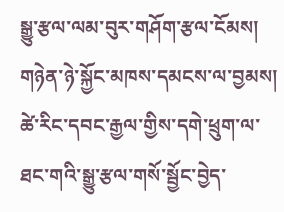སྒྱུ་རྩལ་ལམ་བུར་གཤོག་རྩལ་ངོམས། གཉེན་ཉེ་སྐྱོང་མཁས་དམངས་ལ་བྱམས།
ཚེ་རིང་དབང་རྒྱལ་གྱིས་དགེ་ཕྲུག་ལ་ཐང་གའི་སྒྱུ་རྩལ་གསོ་སྦྱོང་བྱེད་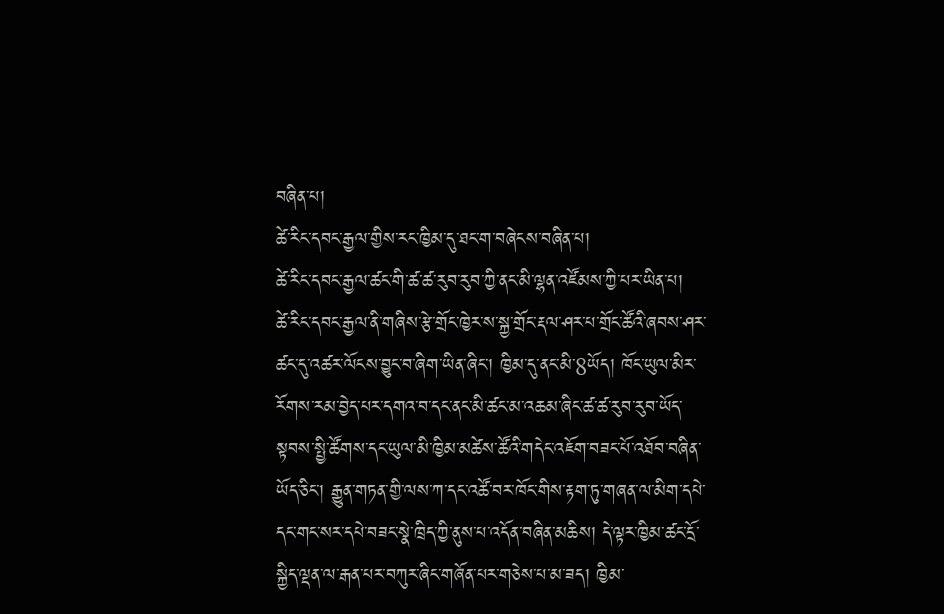བཞིན་པ།
ཚེ་རིང་དབང་རྒྱལ་གྱིས་རང་ཁྱིམ་དུ་ཐང་ག་བཞེངས་བཞིན་པ།
ཚེ་རིང་དབང་རྒྱལ་ཚང་གི་ཚ་ཚ་རུབ་རུབ་ཀྱི་ནང་མི་ལྷན་འཛོམས་ཀྱི་པར་ཡིན་པ།
ཚེ་རིང་དབང་རྒྱལ་ནི་གཞིས་རྩེ་གྲོང་ཁྱེར་ས་སྐྱ་གྲོང་རྡལ་ཤར་པ་གྲོང་ཚོའི་ཞབས་ཤར་ཚང་དུ་འཚར་ལོངས་བྱུང་བ་ཞིག་ཡིན་ཞིང་། ཁྱིམ་དུ་ནང་མི་8ཡོད། ཁོང་ཡུལ་མིར་རོགས་རམ་བྱེད་པར་དགའ་བ་དང་ནང་མི་ཚང་མ་འཆམ་ཞིང་ཚ་ཚ་རུབ་རུབ་ཡོད་སྟབས་སྤྱི་ཚོགས་དང་ཡུལ་མི་ཁྱིམ་མཚེས་ཚོའི་གདེང་འཇོག་བཟང་པོ་འཐོབ་བཞིན་ཡོད་ཅིང་། རྒྱུན་གཏན་གྱི་ལས་ཀ་དང་འཚོ་བར་ཁོང་གིས་རྟག་ཏུ་གཞན་ལ་མིག་དཔེ་དང་གང་སར་དཔེ་བཟང་སྣེ་ཁྲིད་ཀྱི་ནུས་པ་འདོན་བཞིན་མཆིས། དེ་ལྟར་ཁྱིམ་ཚང་དྲོ་སྐྱིད་ལྡན་ལ་རྒན་པར་བཀུར་ཞིང་གཞོན་པར་གཅེས་པ་མ་ཟད། ཁྱིམ་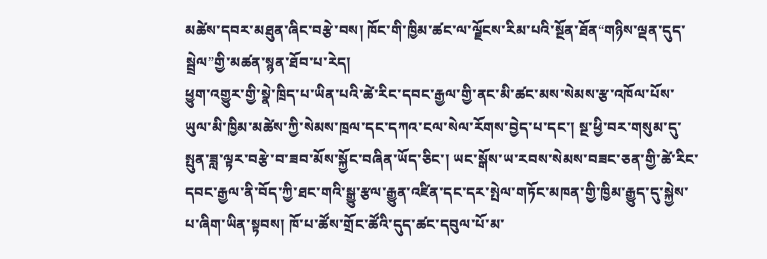མཚེས་དབར་མཐུན་ཞིང་བརྩེ་བས། ཁོང་གི་ཁྱིམ་ཚང་ལ་ལྗོངས་རིམ་པའི་སྔོན་ཐོན“གཉིས་ལྡན་དུད་སྦྲེལ”གྱི་མཚན་སྙན་ཐོབ་པ་རེད།
ཕྱུག་འགྱུར་གྱི་སྣེ་ཁྲིད་པ་ཡིན་པའི་ཚེ་རིང་དབང་རྒྱལ་གྱི་ནང་མི་ཚང་མས་སེམས་རྩ་འཁོལ་པོས་ཡུལ་མི་ཁྱིམ་མཚེས་ཀྱི་སེམས་ཁྲལ་དང་དཀའ་ངལ་སེལ་རོགས་བྱེད་པ་དང་། སྔ་ཕྱི་བར་གསུམ་དུ་སྤུན་ཟླ་ལྟར་བརྩེ་བ་ཟབ་མོས་སྐྱོང་བཞིན་ཡོད་ཅིང་། ཡང་སྒོས་ཡ་རབས་སེམས་བཟང་ཅན་གྱི་ཚེ་རིང་དབང་རྒྱལ་ནི་བོད་ཀྱི་ཐང་གའི་སྒྱུ་རྩལ་རྒྱུན་འཛིན་དང་དར་སྤེལ་གཏོང་མཁན་གྱི་ཁྱིམ་རྒྱུད་དུ་སྐྱེས་པ་ཞིག་ཡིན་སྟབས། ཁོ་པ་ཚོས་གྲོང་ཚོའི་དུད་ཚང་དབུལ་པོ་མ་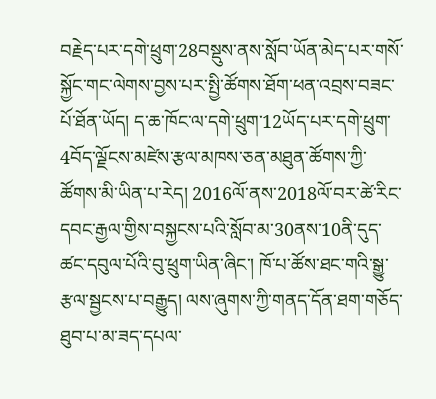བརྗེད་པར་དགེ་ཕྲུག་28བསྡུས་ནས་སློབ་ཡོན་མེད་པར་གསོ་སྐྱོང་གང་ལེགས་བྱས་པར་སྤྱི་ཚོགས་ཐོག་ཕན་འབྲས་བཟང་པོ་ཐོན་ཡོད། ད་ཆ་ཁོང་ལ་དགེ་ཕྲུག་12ཡོད་པར་དགེ་ཕྲུག་4བོད་ལྗོངས་མཛེས་རྩལ་མཁས་ཅན་མཐུན་ཚོགས་ཀྱི་ཚོགས་མི་ཡིན་པ་རེད། 2016ལོ་ནས་2018ལོ་བར་ཚེ་རིང་དབང་རྒྱལ་གྱིས་བསྐྱངས་པའི་སློབ་མ་30ནས་10ནི་དུད་ཚང་དབུལ་པོའི་བུ་ཕྲུག་ཡིན་ཞིང་། ཁོ་པ་ཚོས་ཐང་གའི་སྒྱུ་རྩལ་སྦྱངས་པ་བརྒྱུད། ལས་ཞུགས་ཀྱི་གནད་དོན་ཐག་གཅོད་ཐུབ་པ་མ་ཟད་དཔལ་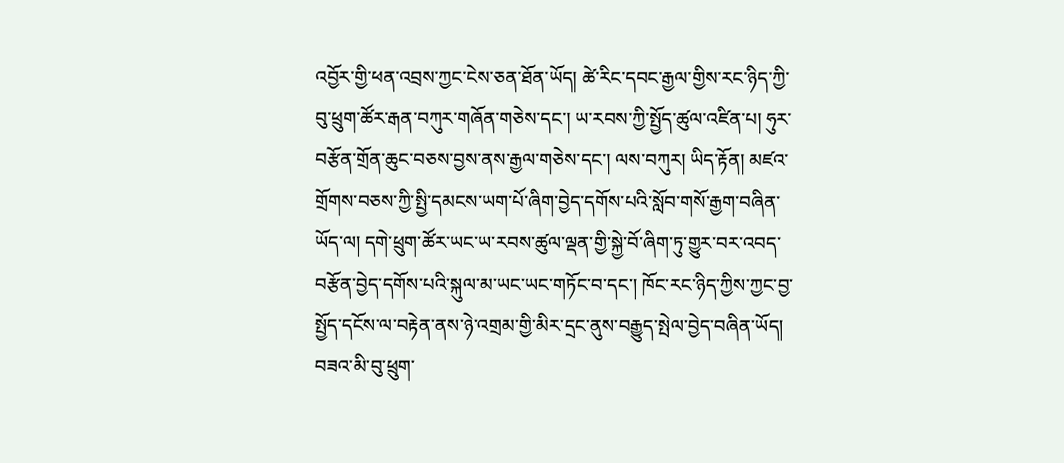འབྱོར་གྱི་ཕན་འབྲས་ཀྱང་ངེས་ཅན་ཐོན་ཡོད། ཚེ་རིང་དབང་རྒྱལ་གྱིས་རང་ཉིད་ཀྱི་བུ་ཕྲུག་ཚོར་རྒན་བཀུར་གཞོན་གཅེས་དང་། ཡ་རབས་ཀྱི་སྤྱོད་ཚུལ་འཛིན་པ། ཧུར་བརྩོན་གྲོན་ཆུང་བཅས་བྱས་ནས་རྒྱལ་གཅེས་དང་། ལས་བཀུར། ཡིད་རྟོན། མཛའ་གྲོགས་བཅས་ཀྱི་སྤྱི་དམངས་ཡག་པོ་ཞིག་བྱེད་དགོས་པའི་སློབ་གསོ་རྒྱག་བཞིན་ཡོད་ལ། དགེ་ཕྲུག་ཚོར་ཡང་ཡ་རབས་ཚུལ་ལྡན་གྱི་སྐྱེ་བོ་ཞིག་ཏུ་གྱུར་བར་འབད་བརྩོན་བྱེད་དགོས་པའི་སྐུལ་མ་ཡང་ཡང་གཏོང་བ་དང་། ཁོང་རང་ཉིད་ཀྱིས་ཀྱང་བྱ་སྤྱོད་དངོས་ལ་བརྟེན་ནས་ཉེ་འགྲམ་གྱི་མིར་དྲང་ནུས་བརྒྱུད་སྤེལ་བྱེད་བཞིན་ཡོད།
བཟའ་མི་བུ་ཕྲུག་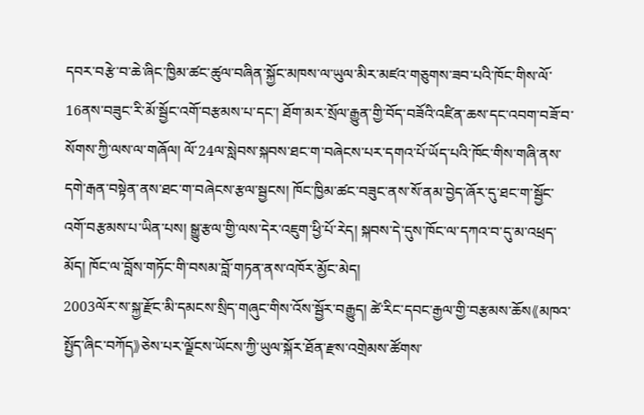དབར་བརྩེ་བ་ཆེ་ཞིང་ཁྱིམ་ཚང་ཚུལ་བཞིན་སྐྱོང་མཁས་ལ་ཡུལ་མིར་མཛའ་གཅུགས་ཟབ་པའི་ཁོང་གིས་ལོ་16ནས་བཟུང་རི་མོ་སྦྱོང་འགོ་བརྩམས་པ་དང་། ཐོག་མར་སྲོལ་རྒྱུན་གྱི་བོད་བཟོའི་འཛིན་ཆས་དང་འབག་བཟོ་བ་སོགས་ཀྱི་ལས་ལ་གཞོལ། ལོ་24ལ་སླེབས་སྐབས་ཐང་ག་བཞེངས་པར་དགའ་པོ་ཡོད་པའི་ཁོང་གིས་གཞི་ནས་དགེ་རྒན་བསྟེན་ནས་ཐང་ག་བཞེངས་རྩལ་སྦྱངས། ཁོང་ཁྱིམ་ཚང་བཟུང་ནས་སོ་ནམ་བྱེད་ཞོར་དུ་ཐང་ག་སྦྱོང་འགོ་བརྩམས་པ་ཡིན་པས། སྒྱུ་རྩལ་གྱི་ལས་དེར་འཇུག་ཕྱི་པོ་རེད། སྐབས་དེ་དུས་ཁོང་ལ་དཀའ་བ་དུ་མ་འཕྲད་མོད། ཁོང་ལ་བློས་གཏོང་གི་བསམ་བློ་གཏན་ནས་འཁོར་མྱོང་མེད།
2003ལོར་ས་སྐྱ་རྫོང་མི་དམངས་སྲིད་གཞུང་གིས་འོས་སྦྱོར་བརྒྱུད། ཚེ་རིང་དབང་རྒྱལ་གྱི་བརྩམས་ཆོས《མཁའ་སྤྱོད་ཞིང་བཀོད》ཅེས་པར་ལྗོངས་ཡོངས་ཀྱི་ཡུལ་སྐོར་ཐོན་རྫས་འགྲེམས་ཚོགས་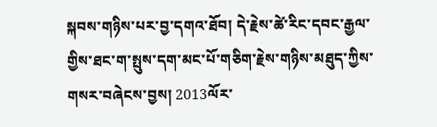སྐབས་གཉིས་པར་བྱ་དགའ་ཐོབ། དེ་རྗེས་ཚེ་རིང་དབང་རྒྱལ་གྱིས་ཐང་ག་སྤུས་དག་མང་པོ་གཅིག་རྗེས་གཉིས་མཐུད་ཀྱིས་གསར་བཞེངས་བྱས། 2013ལོར་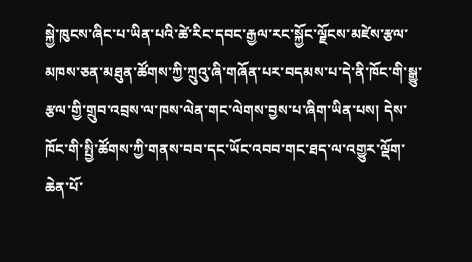སྐྱེ་ཁུངས་ཞིང་པ་ཡིན་པའི་ཚེ་རིང་དབང་རྒྱལ་རང་སྐྱོང་ལྗོངས་མཛེས་རྩལ་མཁས་ཅན་མཐུན་ཚོགས་ཀྱི་ཀྲུའུ་ཞི་གཞོན་པར་བདམས་པ་དེ་ནི་ཁོང་གི་སྒྱུ་རྩལ་གྱི་གྲུབ་འབྲས་ལ་ཁས་ལེན་གང་ལེགས་བྱས་པ་ཞིག་ཡིན་པས། དེས་ཁོང་གི་སྤྱི་ཚོགས་ཀྱི་གནས་བབ་དང་ཡོང་འབབ་གང་ཐད་ལ་འགྱུར་ལྡོག་ཆེན་པོ་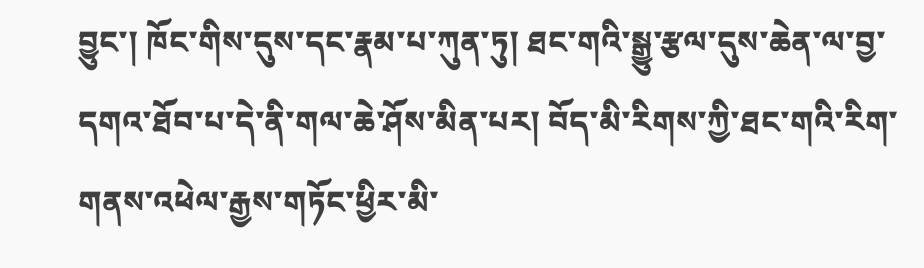བྱུང་། ཁོང་གིས་དུས་དང་རྣམ་པ་ཀུན་ཏུ། ཐང་གའི་སྒྱུ་རྩལ་དུས་ཆེན་ལ་བྱ་དགའ་ཐོབ་པ་དེ་ནི་གལ་ཆེ་ཤོས་མིན་པར། བོད་མི་རིགས་ཀྱི་ཐང་གའི་རིག་གནས་འཕེལ་རྒྱས་གཏོང་ཕྱིར་མི་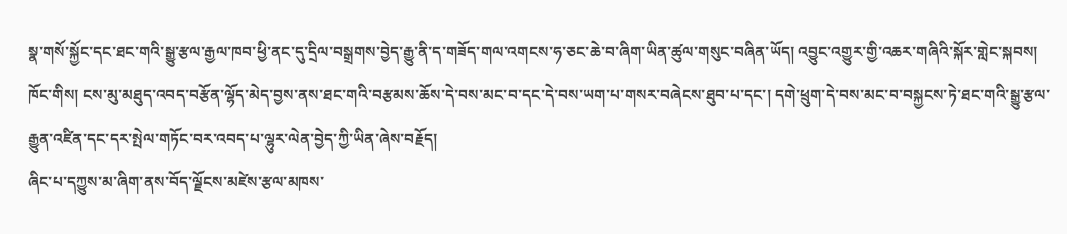སྣ་གསོ་སྐྱོང་དང་ཐང་གའི་སྒྱུ་རྩལ་རྒྱལ་ཁབ་ཕྱི་ནང་དུ་དྲིལ་བསྒྲགས་བྱེད་རྒྱུ་ནི་ད་གཟོད་གལ་འགངས་ཧ་ཅང་ཆེ་བ་ཞིག་ཡིན་ཚུལ་གསུང་བཞིན་ཡོད། འབྱུང་འགྱུར་གྱི་འཆར་གཞིའི་སྐོར་གླེང་སྐབས། ཁོང་གིས། ངས་མུ་མཐུད་འབད་བརྩོན་ལྷོད་མེད་བྱས་ནས་ཐང་གའི་བརྩམས་ཆོས་དེ་བས་མང་བ་དང་དེ་བས་ཡག་པ་གསར་བཞེངས་ཐུབ་པ་དང་། དགེ་ཕྲུག་དེ་བས་མང་བ་བསྐྱངས་ཏེ་ཐང་གའི་སྒྱུ་རྩལ་རྒྱུན་འཛིན་དང་དར་སྤེལ་གཏོང་བར་འབད་པ་ལྷུར་ལེན་བྱེད་ཀྱི་ཡིན་ཞེས་བརྗོད།
ཞིང་པ་དཀྱུས་མ་ཞིག་ནས་བོད་ལྗོངས་མཛེས་རྩལ་མཁས་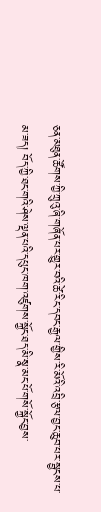ཅན་མཐུན་ཚོགས་ཀྱི་ཀྲུའུ་ཞི་གཞོན་པར་གྱུར་བའི་ཚེ་རིང་དབང་རྒྱལ་གྱིས་རི་མོའི་འབྲི་རྩལ་བྱང་ཆུབ་པར་སྦྱངས་པ་མ་ཟད། བོད་ཀྱི་ཐང་གའི་ཤེས་ལྡན་པའི་དཔུང་ཁག་འཛུགས་སྐྱོང་ཐད་མི་སྣ་མང་པོ་གསོ་སྐྱོང་བྱས་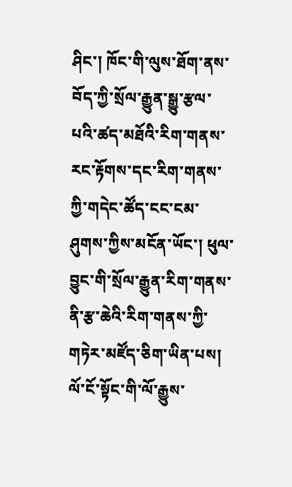ཤིང་། ཁོང་གི་ལུས་ཐོག་ནས་བོད་ཀྱི་སྲོལ་རྒྱུན་སྒྱུ་རྩལ་པའི་ཚད་མཐོའི་རིག་གནས་རང་རྟོགས་དང་རིག་གནས་ཀྱི་གདེང་ཚོད་ངང་ངམ་ཤུགས་ཀྱིས་མངོན་ཡོང་། ཕུལ་བྱུང་གི་སྲོལ་རྒྱུན་རིག་གནས་ནི་རྩ་ཆེའི་རིག་གནས་ཀྱི་གཏེར་མཛོད་ཅིག་ཡིན་པས། ལོ་ངོ་སྟོང་གི་ལོ་རྒྱུས་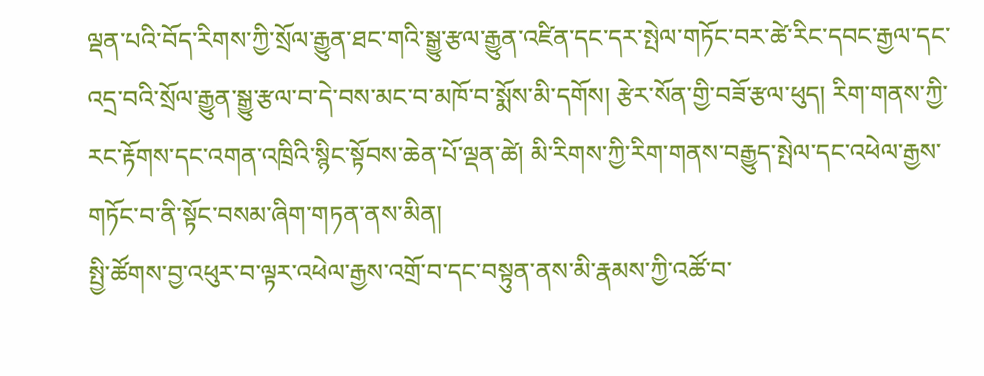ལྡན་པའི་བོད་རིགས་ཀྱི་སྲོལ་རྒྱུན་ཐང་གའི་སྒྱུ་རྩལ་རྒྱུན་འཛིན་དང་དར་སྤེལ་གཏོང་བར་ཚེ་རིང་དབང་རྒྱལ་དང་འདྲ་བའི་སྲོལ་རྒྱུན་སྒྱུ་རྩལ་བ་དེ་བས་མང་བ་མཁོ་བ་སྨོས་མི་དགོས། རྩེར་སོན་གྱི་བཟོ་རྩལ་ཕུད། རིག་གནས་ཀྱི་རང་རྟོགས་དང་འགན་འཁྲིའི་སྙིང་སྟོབས་ཆེན་པོ་ལྡན་ཚེ། མི་རིགས་ཀྱི་རིག་གནས་བརྒྱུད་སྤེལ་དང་འཕེལ་རྒྱས་གཏོང་བ་ནི་སྟོང་བསམ་ཞིག་གཏན་ནས་མིན།
སྤྱི་ཚོགས་བྱ་འཕུར་བ་ལྟར་འཕེལ་རྒྱས་འགྲོ་བ་དང་བསྟུན་ནས་མི་རྣམས་ཀྱི་འཚོ་བ་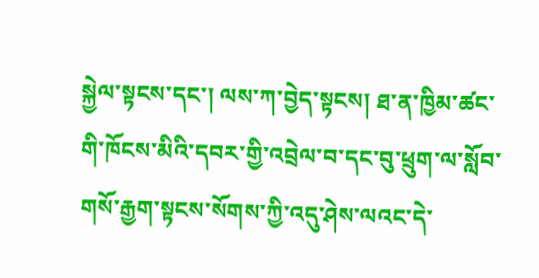སྐྱེལ་སྟངས་དང་། ལས་ཀ་བྱེད་སྟངས། ཐ་ན་ཁྱིམ་ཚང་གི་ཁོངས་མིའི་དབར་གྱི་འབྲེལ་བ་དང་བུ་ཕྲུག་ལ་སློབ་གསོ་རྒྱག་སྟངས་སོགས་ཀྱི་འདུ་ཤེས་ལའང་དེ་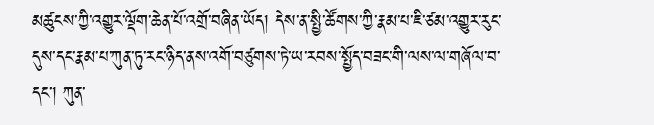མཚུངས་ཀྱི་འགྱུར་ལྡོག་ཆེན་པོ་འགྲོ་བཞིན་ཡོད། དེས་ན་སྤྱི་ཚོགས་ཀྱི་རྣམ་པ་ཇི་ཙམ་འགྱུར་རུང་དུས་དང་རྣམ་པ་ཀུན་ཏུ་རང་ཉིད་ནས་འགོ་བཙུགས་ཏེ་ཡ་རབས་སྤྱོད་བཟང་གི་ལས་ལ་གཞོལ་བ་དང་། ཀུན་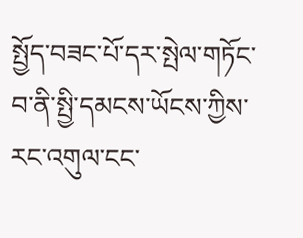སྤྱོད་བཟང་པོ་དར་སྤེལ་གཏོང་བ་ནི་སྤྱི་དམངས་ཡོངས་ཀྱིས་རང་འགུལ་ངང་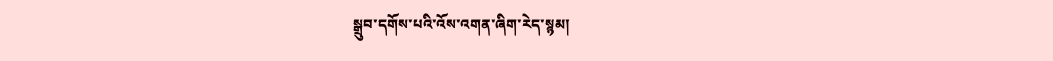སྒྲུབ་དགོས་པའི་འོས་འགན་ཞིག་རེད་སྙམ།